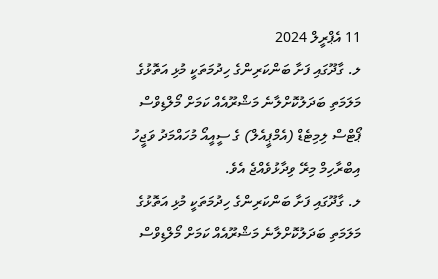11 އެޕްރީލް 2024
ލ. ގާދޫގައި ފަށާ ބަންކަރިންގެ ހިދުމަތަކީ މުޅި އަތޮޅުގެ މަލަމަތި ބަދަލުކޮށްލާނެ މަޝްރޫއެއް ކަމަށް މޯލްޑިވްސް ޕޯޓްސް ލިމިޓެޑް (އެމްޕީއެލް) ގެ ސީއީއޯ މުހައްމަދު ވަޖީހު އިބްރާހިމް މިރޭ ވިދާޅުވެއްޖެ އެވެ.
ލ. ގާދޫގައި ފަށާ ބަންކަރިންގެ ހިދުމަތަކީ މުޅި އަތޮޅުގެ މަލަމަތި ބަދަލުކޮށްލާނެ މަޝްރޫއެއް ކަމަށް މޯލްޑިވްސް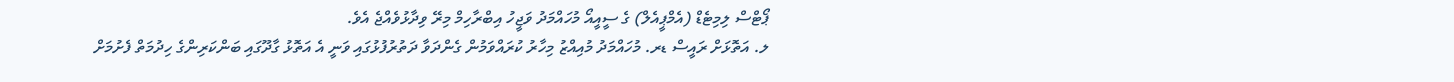ޕޯޓްސް ލިމިޓެޑް (އެމްޕީއެލް) ގެ ސީއީއޯ މުހައްމަދު ވަޖީހު އިބްރާހިމް މިރޭ ވިދާޅުވެއްޖެ އެވެ.
ލ. އަތޮޅަށް ރައީސް ޑރ. މުހައްމަދު މުއިއްޒު މިހާރު ކުރައްވަމުން ގެންދަވާ ދަތުރުފުޅުގައި ވަނީ އެ އަތޮޅު ގާދޫގައި ބަންކަރިންގެ ހިދުމަތް ފެށުމަށް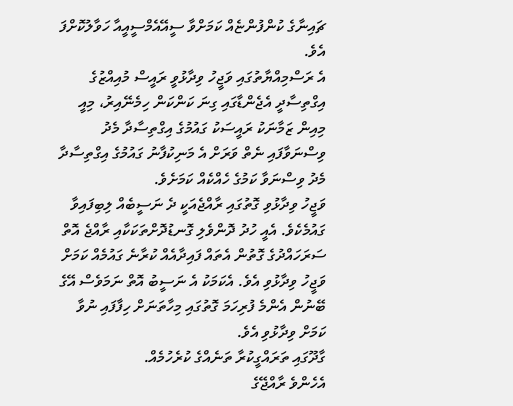ޗައިނާގެ ކުންފުންޏެއް ކަމަށްވާ ސީއޭއެމްސީއީއާ ހަވާލުކޮށްފަ އެވެ.
އެ ރަސްމިއްޔާތުގައި ވަޖީހު ވިދާޅުވީ ރައީސް މުއިއްޒުގެ އިގްތިސާދީ އެޖެންޑާގައި ގިނަ ކަންކަން ހިމެނޭއިރު، މިއީ މިއިން ޒަމާނަކު ރައީސަކު ގައުމުގެ އިގްތިސާދާ މެދު ވިސްނަވާފައި ނެތް ވަރަށް އެ މަނިކުފާނު ގައުމުގެ އިގްތިސާދާ މެދު ވިސްނަވާ ކަމުގެ ހެއްކެއް ކަމަށެވެ.
ވަޖީހު ވިދާޅުވި ގޮތުގައި ރާއްޖެއަކީ ދެ ނަސީބެއް ލިބިފައިވާ ގައުމެކެވެ. އެއީ ހުދު ދޮންވެލި ގޮނޑުދޮށްތަކަކާއި ރާއްޖެ އޮތް ސަރަހައްދުގެ ގޮތުން އެތައް ފައިދާއެއް ކުރާނެ ގައުމެއް ކަމަށް ވަޖީހު ވިދާޅުވި އެވެ. އެކަމަކު އެ ނަސީބު އޮތް ނަމަވެސް އޭގެ ބޭނުން އެންމެ ފުރިހަމަ ގޮތުގައި މިހާތަނަށް ހިފާފައި ނުވާ ކަމަށް ވިދާޅުވި އެވެ.
ގާދޫގައި ތަރައްގީކުރާ ތަނެއްގެ ކުރެހުމެއް.
އެހެންވެ ރާއްޖޭގެ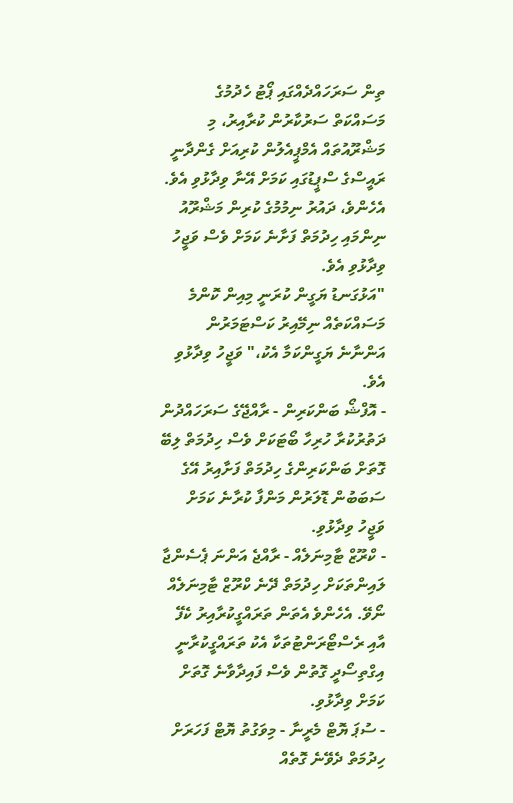ތިން ސަރަހައްދެއްގައި ޕޯޓު ހެދުމުގެ މަސައްކަތް ސަރުކާރުން ކުރާއިރު، މި މަޝްރޫއުތައް އެމްޕީއެލުން ކުރިއަށް ގެންދާނީ ރައީސްގެ ސްޕީޑުގައި ކަމަށް އޭނާ ވިދާޅުވި އެވެ. އެހެންވެ، ދައުރު ނިމުމުގެ ކުރިން މަޝްރޫއު ނިންމައި ހިދުމަތް ފަށާނެ ކަމަށް ވެސް ވަޖީހު ވިދާޅުވި އެވެ.
"އަޅުގަނޑު ޔަގީން ކުރަނީ މިއިން ކޮންމެ މަސައްކަތެއް ނިމޭއިރު ކަސްޓަމަރުން އަންނާނެ ޔަގީންކަމާ އެކު،" ވަޖީހު ވިދާޅުވި އެވެ.
- އޮފްޝޯ ބަންކަރިން - ރާއްޖޭގެ ސަރަހައްދުން ދަތުރުކުރާ ހުރިހާ ބޯޓަކަށް ވެސް ހިދުމަތް ލިބޭ ގޮތަށް ބަންކަރިންގެ ހިދުމަތް ފަށާއިރު އޭގެ ސަބަބުން ޑޮލަރުން މަންފާ ކުރާނެ ކަމަށް ވަޖީހު ވިދާޅުވި.
- ކްރޫޒް ޓާމިނަލެއް - ރާއްޖެ އަންނަ ޕެސެންޖާ ލައިންތަކަށް ހިދުމަތް ދޭނެ ކްރޫޒް ޓާމިނަލެއް ނޯވޭ. އެހެންވެ އެތަން ތަރައްގީކުރާއިރު ކެފޭ އާއި ރެސްޓޯރަންޓުތަކާ އެކު ތަރައްގީކުރާނީ އިގްތިސޯދީ ގޮތުން ވެސް ފައިދާވާނެ ގޮތަށް ކަމަށް ވިދާޅުވި.
- ސުޕަ ޔޮޓް މެރީނާ - މިވަގުތު ޔޮޓް ފަހަރަށް ހިދުމަތް ދެވޭނެ ގޮތެއް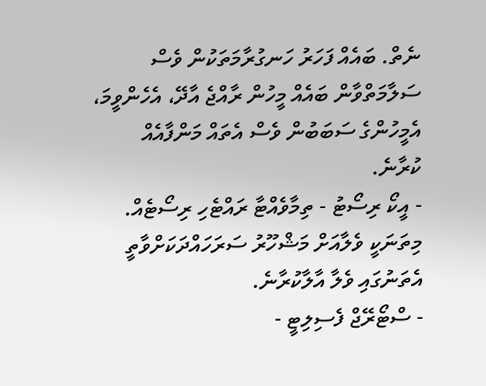ނެތް. ބައެއް ފަހަރު ހަނގުރާމަތަކުން ވެސް ސަލާމަތްވާން ބައެއް މީހުން ރާއްޖެ އާދޭ، އެހެންވީމަ، އެމީހުންގެ ސަބަބުން ވެސް އެތައް މަންފާއެއް ކުރާނެ.
- އީކޯ ރިސޯޓު - ތިމާވެއްޓާ ރައްޓެހި ރިސޯޓެއް. މިތަނަކީ ވެލާއަށް މަޝްހޫރު ސަރަހައްދަކަށްވާތީ އެތަނުގައި ވެލާ އާލާކުރާނެ.
- ސްޓޯރޭޖް ފެސިލިޓީ -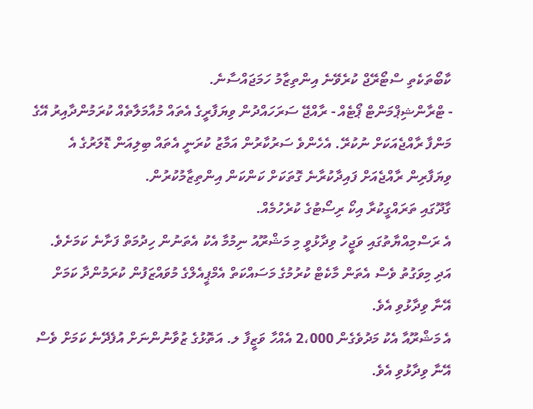ކާބޯތަކެތި ސްޓޯރޭޖް ކުރެވޭނެ އިންތިޒާމު ހަމަޖައްސާނެ.
- ޓްރާންޝިޕްމަންޓް ޕޯޓެއް - ރާއްޖޭ ސަރަހައްދުން ވިޔަފާރީގެ އެތައް މުއާމަލާތެއް ކުރަމުންދާއިރު އޭގެ މަންފާ ރާއްޖެއަކަށް ނުކުރޭ. އެހެންވެ ސަރުކާރުން އަމާޒު ކުރަނީ އެތައް ބިލިއަން ޑޮލަރުގެ އެ ވިޔަފާރިން ރާއްޖެއަށް ފައިދާކުރާނެ ގޮތަކަށް ކަންކަން އިންތިޒާމުކުރުން.
ގާދޫގައި ތަރައްގީކުރާ އިކޯ ރިސޯޓުގެ ކުރެހުމެއް.
އެ ރަސްމިއްޔާތުގައި ވަޖީހު ވިދާޅުވީ މި މަޝްރޫއު ނިމުމާ އެކު އެތަނުން ހިދުމަތް ފަށާނެ ކަމަށެވެ. އަދި މިވަގުތު ވެސް އެތަން މާކެޓް ކުރުމުގެ މަސައްކަތް އެމްޕީއެލްގެ މުވައްޒަފުން ކުރަމުންދާ ކަމަށް އޭނާ ވިދާޅުވި އެވެ.
އެ މަޝްރޫއާ އެކު މަދުވެގެން 2،000 އެއްހާ ވަޒީފާ ލ. އަތޮޅުގެ ޒުވާނުންނަށް އުފެދޭނެ ކަމަށް ވެސް އޭނާ ވިދާޅުވި އެވެ.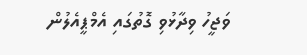ވަޖީހު ވިދާޅުވި ގޮތުގައި އެމްޕީއެލުން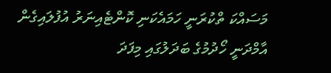މަސައްކަ ތްކުރަނީ ހަމައެކަނި ކޮންޓެއިނަރު އުފުލައިގެން އާމްދަނީ ހޯދުމުގެ ބަދަލުގައި މިފަދަ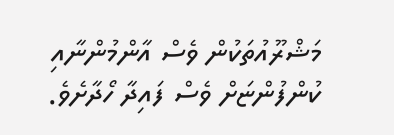މަޝްރޫއުތަކުން ވެސް އާންމުންނާއި ކުންފުންޏަށް ވެސް ފައިދާ ހޯދާށެވެ.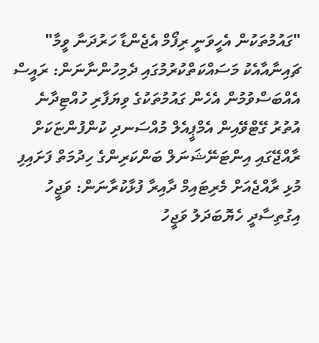"ގައުމުތަކުން އެހީވަނީ ރިފޯމް އެޖެންޑާ ހަރުދަނާ ވީމާ"
ޗައިނާއާއެކު މަސައްކަތްކުރުމުގައި ދެމިހުންނާނަން: ރައީސް
އެއްބަސްވުމުން އެހެން ގައުމުތަކުގެ ވިޔަފާރި ހުއްޓިދާނެ
އުތުރު ގޭޓްވޭއިން އެމްޕީއެލް މުއްސަނދި ކުންފުންޏަކަށް
ރާއްޖޭގައި އިންޓަނޭޝަނަލް ބަންކަރިންގެ ހިދުމަތް ފަށައިފި
މުޅި ރާއްޖެއަށް މެރިޓައިމް ދާއިރާ ފުޅާކުރާނަން: ވަޖީހު
އިގުތިސާދީ ހެޔޮބަދަލު ވަޖީހު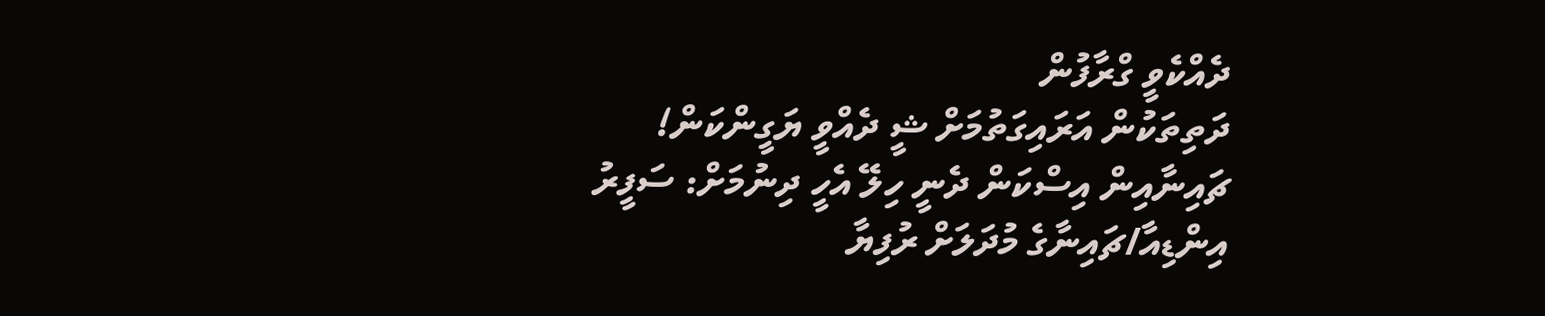ދެއްކެވީ ގްރާފުން
ދަތިތަކުން އަރައިގަތުމަށް ޝީ ދެއްވީ ޔަގީންކަން!
ޗައިނާއިން އިސްކަން ދެނީ ހިލޭ އެހީ ދިނުމަށް: ސަފީރު
އިންޑިއާ/ޗައިނާގެ މުދަލަށް ރުފިޔާ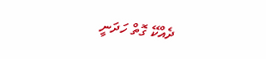ދެއްކޭ ގޮތް ހަދަނީ